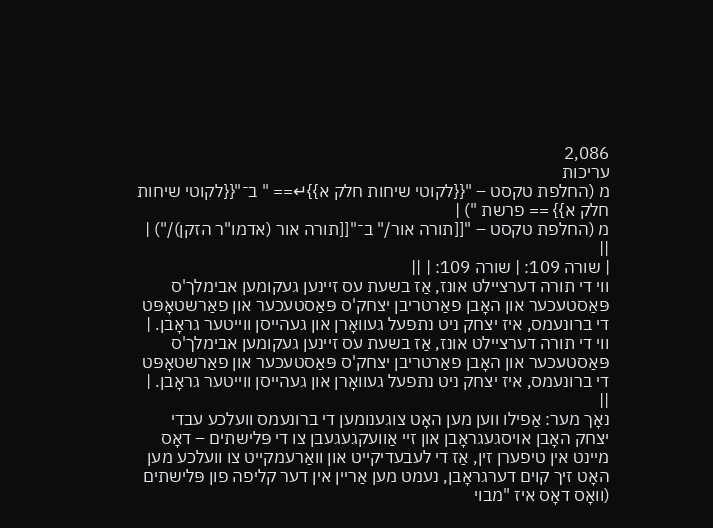2,086
עריכות
מ (החלפת טקסט – "{{לקוטי שיחות חלק א}}↵== " ב־"{{לקוטי שיחות חלק א}} == פרשת ") |
מ (החלפת טקסט – "[[תורה אור/" ב־"[[תורה אור (אדמו"ר הזקן)/") |
||
| שורה 109: | שורה 109: | ||
ווי די תורה דערציילט אונז, אַז בשעת עס זיינען געקומען אבימלך'ס פּאַסטעכער און האָבן פאַרטריבן יצחק'ס פּאַסטעכער און פאַרשטאָפּט די ברונעמס, איז יצחק ניט נתפעל געוואָרן און געהייסן ווייטער גראָבן. | ווי די תורה דערציילט אונז, אַז בשעת עס זיינען געקומען אבימלך'ס פּאַסטעכער און האָבן פאַרטריבן יצחק'ס פּאַסטעכער און פאַרשטאָפּט די ברונעמס, איז יצחק ניט נתפעל געוואָרן און געהייסן ווייטער גראָבן. | ||
נאָך מער: אַפילו ווען מען האָט צוגענומען די ברונעמס וועלכע עבדי יצחק האָבן אויסגעגראָבן און זיי אַוועקגעגעבן צו די פּלישתים – דאָס מיינט אין טיפערן זין, אַז די לעבעדיקייט און וואַרעמקייט צו וועלכע מען האָט זיך קוים דערגראָבן, נעמט מען אַריין אין דער קליפה פון פּלישתים (וואָס דאָס איז "מבוי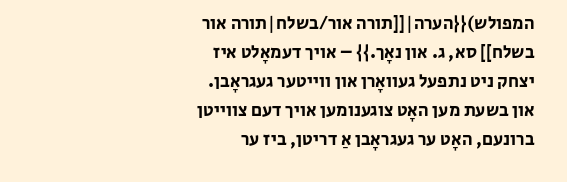המפולש){{הערה|[[תורה אור/בשלח|תורה אור בשלח]] סא, ג. און נאָך.}} – אויך דעמאָלט איז יצחק ניט נתפעל געוואָרן און ווייטער געגראָבן. און בשעת מען האָט צוגענומען אויך דעם צווייטן ברונעם, האָט ער געגראָבן אַ דריטן, ביז ער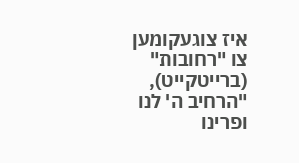איז צוגעקומען צו "רחובות" (ברייטקייט), "הרחיב ה' לנו ופרינו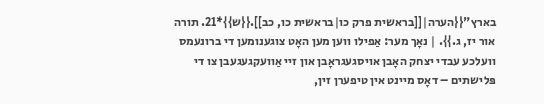בארץ"{{הערה|[[בראשית פרק כו|בראשית כו, כב]].{{ש}}*21. תורה אור יז, ג.}}. | נאָך מער: אַפילו ווען מען האָט צוגענומען די ברונעמס וועלכע עבדי יצחק האָבן אויסגעגראָבן און זיי אַוועקגעגעבן צו די פּלישתים – דאָס מיינט אין טיפערן זין,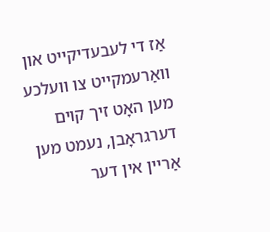אַז די לעבעדיקייט און וואַרעמקייט צו וועלכע מען האָט זיך קוים דערגראָבן, נעמט מען אַריין אין דער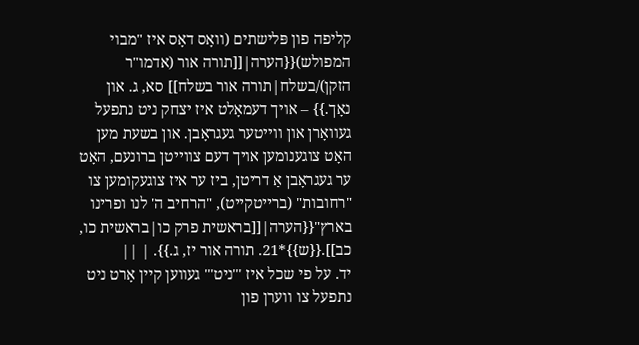קליפה פון פּלישתים (וואָס דאָס איז "מבוי המפולש){{הערה|[[תורה אור (אדמו"ר הזקן)/בשלח|תורה אור בשלח]] סא, ג. און נאָך.}} – אויך דעמאָלט איז יצחק ניט נתפעל געוואָרן און ווייטער געגראָבן. און בשעת מען האָט צוגענומען אויך דעם צווייטן ברונעם, האָט ער געגראָבן אַ דריטן, ביז ער איז צוגעקומען צו "רחובות" (ברייטקייט), "הרחיב ה' לנו ופרינו בארץ"{{הערה|[[בראשית פרק כו|בראשית כו, כב]].{{ש}}*21. תורה אור יז, ג.}}. | ||
יד. על פי שכל איז '''ניט''' געווען קיין אָרט ניט נתפעל צו ווערן פון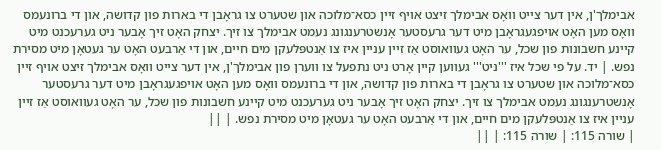אבימלך'ן, אין דער צייט וואָס אבימלך זיצט אויף זיין כסא־מלוכה און שטערט צו גראָבן די בארות פון קדושה, און די ברונעמס וואָס מען האָט אויפגעגראָבן מיט דער גרעסטער אָנשטרענגונג נעמט אבימלך צו זיך. יצחק האָט זיך אָבער ניט גערעכנט מיט קיינע חשבונות פון שכל, ער האָט געוואוסט אַז זיין עניין איז צו אַנטפּלעקן מים חיים, און די אַרבעט האָט ער געטאָן מיט מסירת נפש. | יד. על פי שכל איז '''ניט''' געווען קיין אָרט ניט נתפעל צו ווערן פון אבימלך'ן, אין דער צייט וואָס אבימלך זיצט אויף זיין כסא־מלוכה און שטערט צו גראָבן די בארות פון קדושה, און די ברונעמס וואָס מען האָט אויפגעגראָבן מיט דער גרעסטער אָנשטרענגונג נעמט אבימלך צו זיך. יצחק האָט זיך אָבער ניט גערעכנט מיט קיינע חשבונות פון שכל, ער האָט געוואוסט אַז זיין עניין איז צו אַנטפּלעקן מים חיים, און די אַרבעט האָט ער געטאָן מיט מסירת נפש. | ||
| שורה 115: | שורה 115: | ||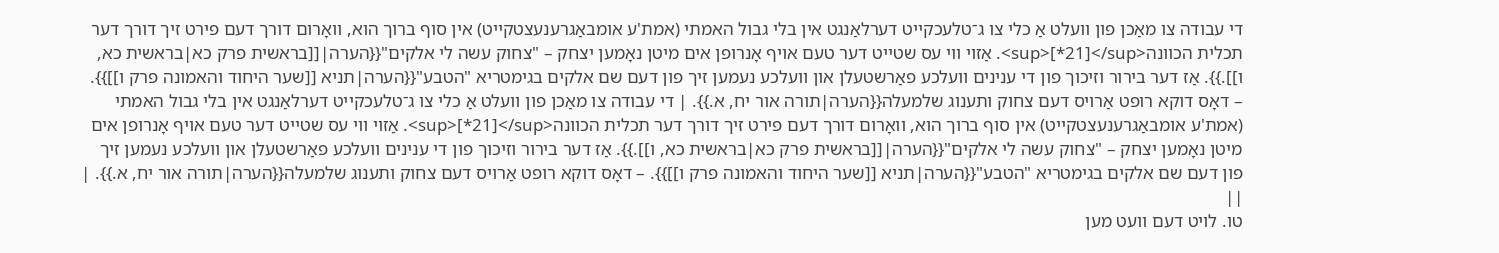די עבודה צו מאַכן פון וועלט אַ כלי צו ג־טלעכקייט דערלאַנגט אין בלי גבול האמתי (אמת'ע אומבאַגרענעצטקייט) אין סוף ברוך הוא, וואָרום דורך דעם פירט זיך דורך דער תכלית הכוונה<sup>[*21]</sup>. אַזוי ווי עס שטייט דער טעם אויף אָנרופן אים מיטן נאָמען יצחק – "צחוק עשה לי אלקים"{{הערה|[[בראשית פרק כא|בראשית כא, ו]].}}. אַז דער בירור וזיכוך פון די ענינים וועלכע פאַרשטעלן און וועלכע נעמען זיך פון דעם שם אלקים בגימטריא "הטבע"{{הערה|תניא [[שער היחוד והאמונה פרק ו]]}}. – דאָס דוקא רופט אַרויס דעם צחוק ותענוג שלמעלה{{הערה|תורה אור יח, א.}}. | די עבודה צו מאַכן פון וועלט אַ כלי צו ג־טלעכקייט דערלאַנגט אין בלי גבול האמתי (אמת'ע אומבאַגרענעצטקייט) אין סוף ברוך הוא, וואָרום דורך דעם פירט זיך דורך דער תכלית הכוונה<sup>[*21]</sup>. אַזוי ווי עס שטייט דער טעם אויף אָנרופן אים מיטן נאָמען יצחק – "צחוק עשה לי אלקים"{{הערה|[[בראשית פרק כא|בראשית כא, ו]].}}. אַז דער בירור וזיכוך פון די ענינים וועלכע פאַרשטעלן און וועלכע נעמען זיך פון דעם שם אלקים בגימטריא "הטבע"{{הערה|תניא [[שער היחוד והאמונה פרק ו]]}}. – דאָס דוקא רופט אַרויס דעם צחוק ותענוג שלמעלה{{הערה|תורה אור יח, א.}}. | ||
טו. לויט דעם וועט מען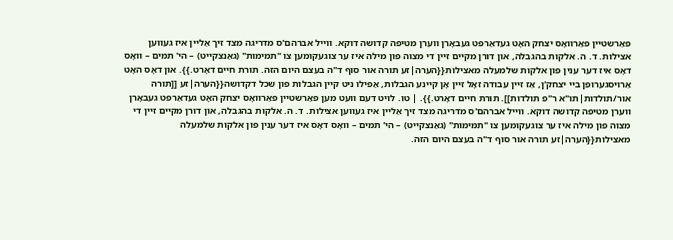פאַרשטיין פאַרוואָס יצחק האָט געדאַרפט געבאָרן ווערן מטיפה קדושה דוקא. ווייל אברהם'ס מדריגה מצד זיך אַליין איז געווען אצילות. ד. ה. אלקות בהגבלה, און דורן מקיים זיין די מצוה פון מילה איז ער צוגעקומען צו "תמימות" (גאַנצקייט) – הי' תמים – וואָס דאָס איז דער ענין פון אלקות שלמעלה מאצילות{{הערה|זע תורה אור סוף ד"ה בעצם היום הזה. תורת חיים דאָרט.}}. און דאָס האָט אַרויסגערופן ביי יצחק'ן, אַז זיין עבודה זאָל זיין אָן קיינע הגבלות, אַפילו ניט קיין הגבלות פון שכל דקדושה{{הערה|זע [[תורה אור/תולדות|תו"א ר"פ תולדות]]. תורת חיים דאָרט.}}. | טו. לויט דעם וועט מען פאַרשטיין פאַרוואָס יצחק האָט געדאַרפט געבאָרן ווערן מטיפה קדושה דוקא. ווייל אברהם'ס מדריגה מצד זיך אַליין איז געווען אצילות. ד. ה. אלקות בהגבלה, און דורן מקיים זיין די מצוה פון מילה איז ער צוגעקומען צו "תמימות" (גאַנצקייט) – הי' תמים – וואָס דאָס איז דער ענין פון אלקות שלמעלה מאצילות{{הערה|זע תורה אור סוף ד"ה בעצם היום הזה.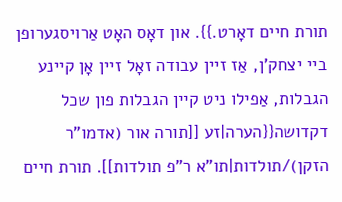תורת חיים דאָרט.}}. און דאָס האָט אַרויסגערופן ביי יצחק'ן, אַז זיין עבודה זאָל זיין אָן קיינע הגבלות, אַפילו ניט קיין הגבלות פון שכל דקדושה{{הערה|זע [[תורה אור (אדמו"ר הזקן)/תולדות|תו"א ר"פ תולדות]]. תורת חיים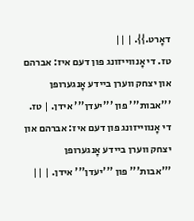דאָרט.}}. | ||
טז. די אָנווייזונג פון דעם איז: אברהם און יצחק ווערן ביידע אָנגערופן '''אבות''' פון '''יעדן''' אידן. | טז. די אָנווייזונג פון דעם איז: אברהם און יצחק ווערן ביידע אָנגערופן '''אבות''' פון '''יעדן''' אידן. | ||